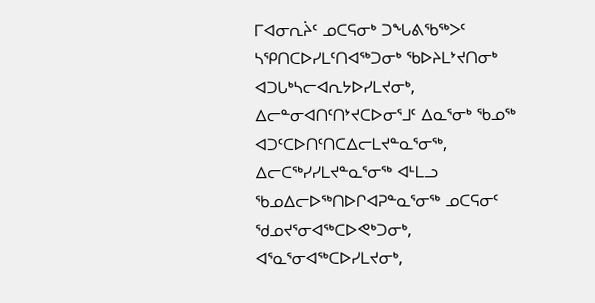ᒥᐊᓂᕆᔩᑦ ᓄᑕᕋᓂᒃ ᑐᖓᕕᖃᖅᐳᑦ ᓴᕿᑎᑕᐅᓯᒪᑦᑎᐊᖅᑐᓂᒃ ᖃᐅᔨᒪᔾᔪᑎᓂᒃ ᐊᑐᒐᒃᓴᓕᐊᕆᔭᐅᓯᒪᔪᓂᒃ, ᐃᓕᓐᓂᐊᑎᑦᑎᔾᔪᑕᐅᓂᕐᒧᑦ ᐃᓇᕐᓂᒃ ᖃᓄᖅ ᐊᑐᑦᑕᐅᑎᑦᑎᑕᐃᓕᒪᔪᓐᓇᕐᓂᖅ, ᐃᓕᑕᖅᓯᓯᒪᔪᓐᓇᕐᓂᖅ ᐊᒻᒪᓗ ᖃᓄᐃᓕᐅᖅᑎᐅᒋᐊᕈᓐᓇᕐᓂᖅ ᓄᑕᕋᓂᑦ ᖁᓄᔪᕐᓂᐊᖅᑕᐅᕙᒃᑐᓂᒃ, ᐊᕐᓇᕐᓂᐊᖅᑕᐅᓯᒪᔪᓂᒃ,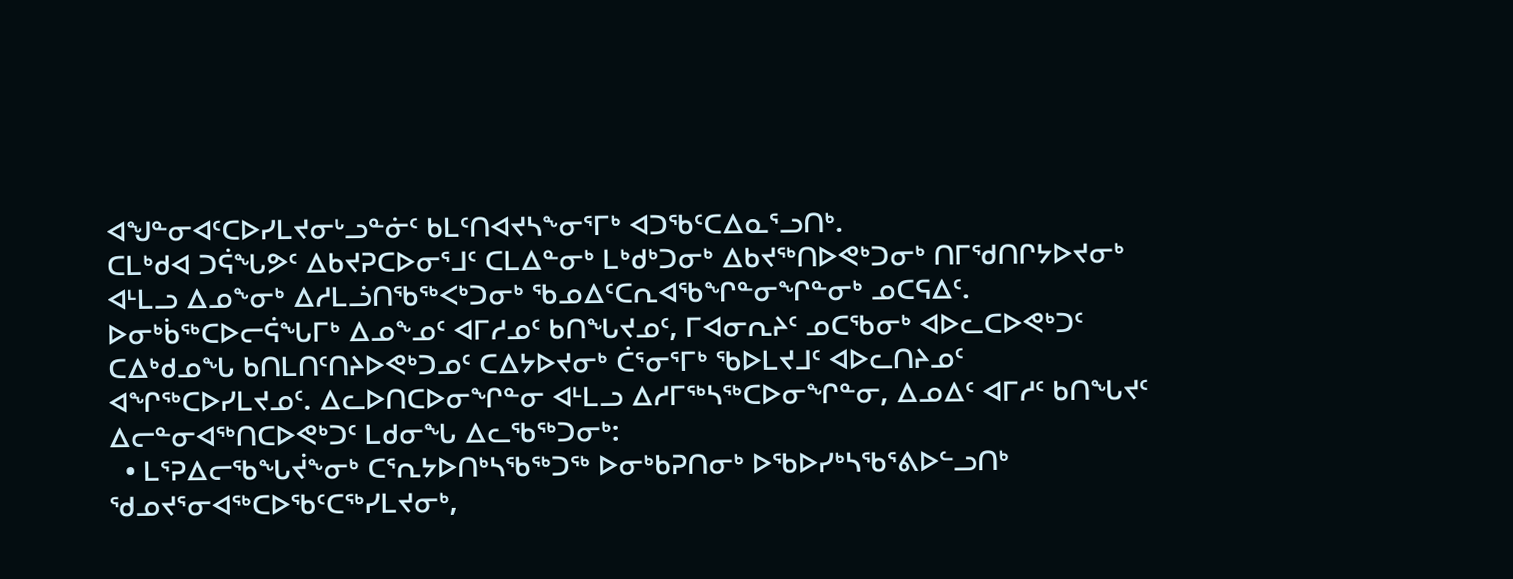ᐊᖑᓐᓂᐊᑦᑕᐅᓯᒪᔪᓂᒡᓗᓐᓃᑦ ᑲᒪᑦᑎᐊᔪᓴᖕᓂᕐᒥᒃ ᐊᑐᖃᑦᑕᐃᓇᕐᓗᑎᒃ.
ᑕᒪᒃᑯᐊ ᑐᕌᖓᕗᑦ ᐃᑲᔪᕈᑕᐅᓂᕐᒧᑦ ᑕᒪᐃᓐᓂᒃ ᒪᒃᑯᒃᑐᓂᒃ ᐃᑲᔪᖅᑎᐅᕙᒃᑐᓂᒃ ᑎᒥᖁᑎᒋᔭᐅᔪᓂᒃ ᐊᒻᒪᓗ ᐃᓄᖕᓂᒃ ᐃᓱᒪᓘᑎᖃᖅᐸᒃᑐᓂᒃ ᖃᓄᐃᑦᑕᕆᐊᖃᖏᓐᓂᖏᓐᓂᒃ ᓄᑕᕋᐃᑦ.
ᐅᓂᒃᑳᖅᑕᐅᓕᕌᖓᒥᒃ ᐃᓄᖕᓄᑦ ᐊᒥᓱᓄᑦ ᑲᑎᖓᔪᓄᑦ, ᒥᐊᓂᕆᔨᑦ ᓄᑕᖃᓂᒃ ᐊᐅᓚᑕᐅᕙᒃᑐᑦ ᑕᐃᒃᑯᓄᖓ ᑲᑎᒪᑎᑦᑎᔨᐅᕙᒃᑐᓄᑦ ᑕᐃᔭᐅᔪᓂᒃ ᑖᕐᓂᕐᒥᒃ ᖃᐅᒪᔪᒧᑦ ᐊᐅᓚᑎᔨᓄᑦ ᐊᖏᖅᑕᐅᓯᒪᔪᓄᑦ. ᐃᓚᐅᑎᑕᐅᓂᖏᓐᓂ ᐊᒻᒪᓗ ᐃᓱᒥᖅᓴᖅᑕᐅᓂᖏᓐᓂ, ᐃᓄᐃᑦ ᐊᒥᓱᑦ ᑲᑎᖓᔪᑦ ᐃᓕᓐᓂᐊᖅᑎᑕᐅᕙᒃᑐᑦ ᒪᑯᓂᖓ ᐃᓚᖃᖅᑐᓂᒃ:
  • ᒪᕐᕈᐃᓕᖃᖓᔫᖕᓂᒃ ᑕᕐᕆᔭᐅᑎᒃᓴᖃᖅᑐᖅ ᐅᓂᒃᑲᕈᑎᓂᒃ ᐅᖃᐅᓯᒃᓴᖃᕐᕕᐅᓪᓗᑎᒃ ᖁᓄᔪᕐᓂᐊᖅᑕᐅᖃᑦᑕᖅᓯᒪᔪᓂᒃ,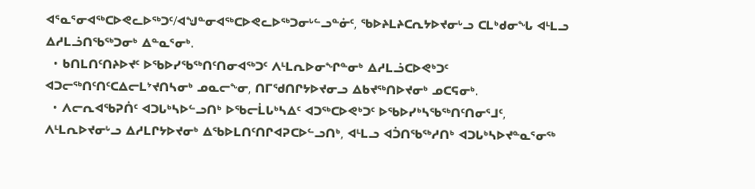ᐊᕐᓇᕐᓂᐊᖅᑕᐅᕙᓚᐅᖅᑐᑦ/ᐊᖑᓐᓂᐊᖅᑕᐅᕙᓚᐅᖅᑐᓂᒡᓪᓗᓐᓃᑦ, ᖃᐅᔨᒪᔨᑕᕆᔭᐅᔪᓂᒡᓗ ᑕᒪᒃᑯᓂᖓ ᐊᒻᒪᓗ ᐃᓱᒪᓘᑎᖃᖅᑐᓂᒃ ᐃᓐᓇᕐᓂᒃ.
  • ᑲᑎᒪᑎᑦᑎᔨᐅᔪᑦ ᐅᖃᐅᓯᖃᖅᑎᑦᑎᓂᐊᖅᑐᑦ ᐱᒻᒪᕆᐅᓂᖏᓐᓂᒃ ᐃᓱᒪᓘᑕᐅᕙᒃᑐᑦ ᐊᑐᓕᖅᑎᑦᑎᑦᑕᐃᓕᒪᔾᔪᑎᓴᓂᒃ ᓄᓇᓕᖕᓂ, ᑎᒥᖁᑎᒋᔭᐅᔪᓂᓗ ᐃᑲᔪᖅᑎᐅᔪᓂᒃ ᓄᑕᕋᓂᒃ.
  • ᐱᓕᕆᐊᖃᕈᑏᑦ ᐊᑐᒐᒃᓴᐅᓪᓗᑎᒃ ᐅᖃᓕᒫᒐᒃᓴᐃᑦ ᐊᑐᖅᑕᐅᕙᒃᑐᑦ ᐅᖃᐅᓯᒃᓴᖃᖅᑎᑦᑎᓂᕐᒧᑦ, ᐱᒻᒪᕆᐅᔪᓂᒡᓗ ᐃᓱᒪᒋᔭᐅᔪᓂᒃ ᐃᖃᐅᒪᑎᑦᑎᒋᐊᕈᑕᐅᓪᓗᑎᒃ, ᐊᒻᒪᓗ ᐊᑑᑎᖃᖅᓱᑎᒃ ᐊᑐᒐᒃᓴᐅᔪᓐᓇᕐᓂᖅ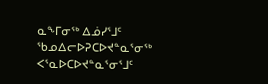ᓇᖕᒥᓂᖅ ᐃᓅᓯᕐᒧᑦ ᖃᓄᐃᓕᐅᕈᑕᐅᔪᓐᓇᕐᓂᖅ ᐸᕐᓇᐅᑕᐅᔪᓐᓇᕐᓂᕐᒧᑦ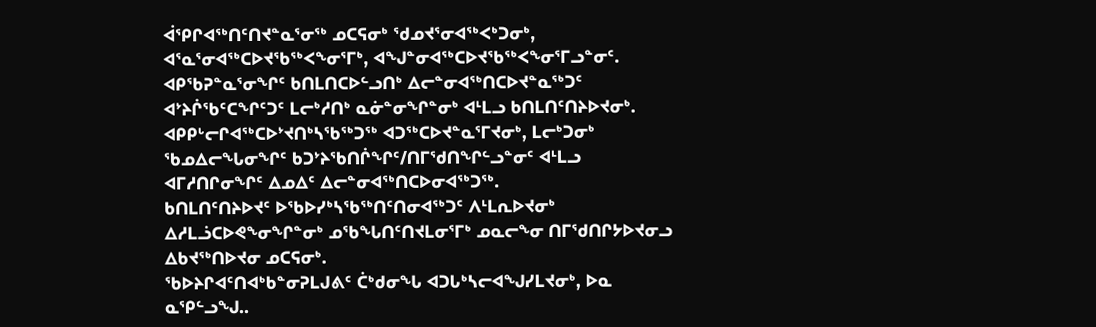ᐋᕿᒋᐊᖅᑎᑦᑎᔪᓐᓇᕐᓂᖅ ᓄᑕᕋᓂᒃ ᖁᓄᔪᕐᓂᐊᖅᐸᒃᑐᓂᒃ, ᐊᕐᓇᕐᓂᐊᖅᑕᐅᔪᖃᖅᐸᖕᓂᕐᒥᒃ, ᐊᖑᓐᓂᐊᖅᑕᐅᔪᖃᖅᐸᖕᓂᕐᒥᓗᓐᓂᑦ.
ᐊᑭᖃᕈᓐᓇᕐᓂᖏᑦ ᑲᑎᒪᑎᑕᐅᓪᓗᑎᒃ ᐃᓕᓐᓂᐊᖅᑎᑕᐅᔪᓐᓇᖅᑐᑦ ᐊᔾᔨᒌᖃᑦᑕᖏᑦᑐᑦ ᒪᓕᒃᓱᑎᒃ ᓇᓃᓐᓂᖏᓐᓂᒃ ᐊᒻᒪᓗ ᑲᑎᒪᑎᑦᑎᔨᐅᔪᓂᒃ. ᐊᑭᑭᒡᓕᒋᐊᖅᑕᐅᔾᔪᑎᒃᓴᖃᖅᑐᖅ ᐊᑐᖅᑕᐅᔪᓐᓇᕐᒥᔪᓂᒃ, ᒪᓕᒃᑐᓂᒃ ᖃᓄᐃᓕᖓᓂᖏᑦ ᑲᑐᔾᔨᖃᑎᒌᖏᑦ/ᑎᒥᖁᑎᖏᓪᓗᓐᓂᑦ ᐊᒻᒪᓗ ᐊᒥᓱᑎᒋᓂᖏᑦ ᐃᓄᐃᑦ ᐃᓕᓐᓂᐊᖅᑎᑕᐅᓂᐊᖅᑐᖅ.
ᑲᑎᒪᑎᑦᑎᔨᐅᔪᑦ ᐅᖃᐅᓯᒃᓴᖃᖅᑎᑦᑎᓂᐊᖅᑐᑦ ᐱᒻᒪᕆᐅᔪᓂᒃ ᐃᓱᒪᓘᑕᐅᕙᖕᓂᖏᓐᓂᒃ ᓄᖃᖓᑎᑦᑎᔪᒪᓂᕐᒥᒃ ᓄᓇᓕᖕᓂ ᑎᒥᖁᑎᒋᔭᐅᔪᓂᓗ ᐃᑲᔪᖅᑎᐅᔪᓂ ᓄᑕᕋᓂᒃ.
ᖃᐅᔨᒋᐊᑦᑎᐊᒃᑲᓐᓂᕈᒪᒍᕕᑦ ᑖᒃᑯᓂᖓ ᐊᑐᒐᒃᓴᓕᐊᖑᓯᒪᔪᓂᒃ, ᐅᓇ ᓇᕿᓪᓗᖑ..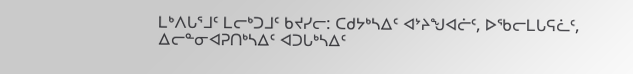ᒪᒃᐱᒐᕐᒧᑦ ᒪᓕᒃᑐᒧᑦ ᑲᔪᓯᓕ: ᑕᑯᔭᒃᓴᐃᑦ ᐊᔾᔨᖑᐊᓖᑦ, ᐅᖃᓕᒪᒐᕋᓛᑦ, ᐃᓕᓐᓂᐊᕈᑎᒃᓴᐃᑦ ᐊᑐᒐᒃᓴᐃᑦ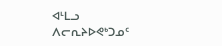ᐊᒻᒪᓗ ᐱᓕᕆᔨᐅᕙᒃᑐᓄᑦ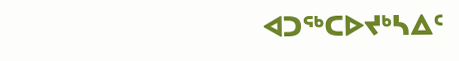ᐊᑐᖅᑕᐅᔪᒃᓴᐃᑦ